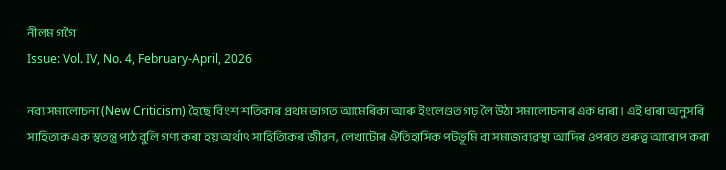নীলম গগৈ
Issue: Vol. IV, No. 4, February-April, 2026

নব্য সমালোচনা (New Criticism) হৈছে বিংশ শতিকাৰ প্ৰথম ভাগত আমেৰিকা আৰু ইংলেণ্ডত গঢ় লৈ উঠা সমালোচনাৰ এক ধাৰা। এই ধাৰা অনুসৰি সাহিত্যক এক স্বতন্ত্ৰ পাঠ বুলি গণ্য কৰা হয় অৰ্থাৎ সাহিত্যিকৰ জীৱন, লেখাটোৰ ঐতিহাসিক পটভূমি বা সমাজব্যৱস্থা আদিৰ ওপৰত গুৰুত্ব আৰোপ কৰা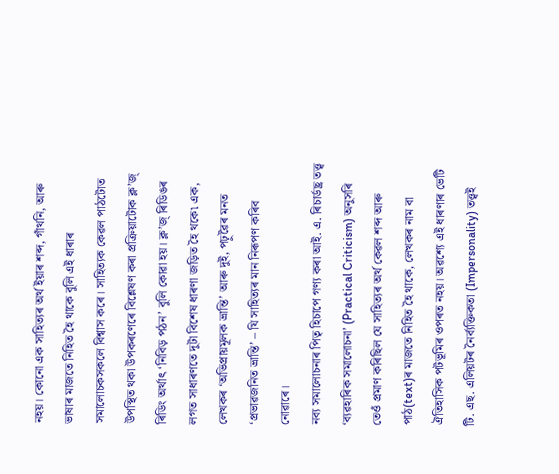নহয়। কোনো এক সাহিত্যৰ অৰ্থ ইয়াৰ শব্দ, গাঁথনি, আৰু ভাষাৰ মাজতে নিহিত হৈ থাকে বুলি এই ধাৰাৰ সমালোচকসকলে বিশ্বাস কৰে। সাহিত্যক কেৱল পাঠটোত উপস্থিত থকা উপকৰণেৰে বিশ্লেষণ কৰা প্ৰক্ৰিয়াটোক ক্ল’জ্ ৰিডিং অৰ্থাৎ ‘নিবিড় পঠন’ বুলি কোৱা হয়। ক্ল’জ্ ৰিডিঙৰ লগত সাধাৰণতে দুটা বিশেষ ধাৰণা জড়িত হৈ থকে৷ এক, লেখকৰ ‘অভিপ্ৰায়মূলক ভ্ৰান্তি’ আৰু দুই, পঢ়ুৱৈৰ মনত ‘প্ৰভাৱজনিত ভ্ৰান্তি’ – যি সাহিত্যৰ মান নিৰূপণ কৰিব নোৱাৰে।
নব্য সমালোচনাৰ পিতৃ হিচাপে গণ্য কৰা আই. এ. ৰিচাৰ্ডছ্ৰ তত্ত্ব ‘ব্যৱহাৰিক সমালোচনা’ (Practical Criticism) অনুসৰি তেওঁ প্ৰমাণ কৰিছিল যে সাহিত্যৰ অৰ্থ কেৱল শব্দ আৰু পাঠ(text)ৰ মাজতে নিহিত হৈ থাকে, লেখকৰ নাম বা ঐতিহাসিক পটভূমিৰ ওপৰত নহয়। অৱশ্যে এই ধাৰণাৰ ভেটি টি. এছ. এলিয়টৰ নৈৰ্ব্যক্তিকতা (Impersonality) তত্ত্বই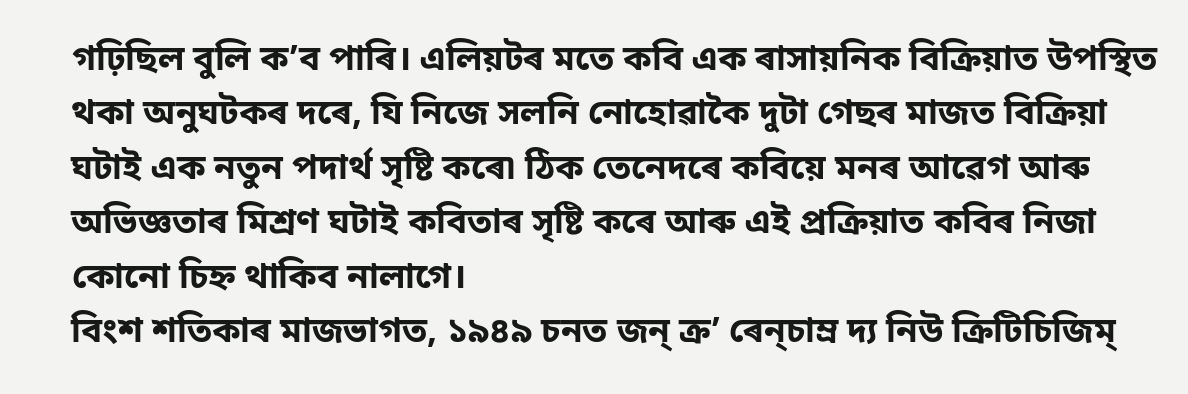গঢ়িছিল বুলি ক’ব পাৰি। এলিয়টৰ মতে কবি এক ৰাসায়নিক বিক্ৰিয়াত উপস্থিত থকা অনুঘটকৰ দৰে, যি নিজে সলনি নোহোৱাকৈ দুটা গেছৰ মাজত বিক্ৰিয়া ঘটাই এক নতুন পদাৰ্থ সৃষ্টি কৰে৷ ঠিক তেনেদৰে কবিয়ে মনৰ আৱেগ আৰু অভিজ্ঞতাৰ মিশ্ৰণ ঘটাই কবিতাৰ সৃষ্টি কৰে আৰু এই প্ৰক্ৰিয়াত কবিৰ নিজা কোনো চিহ্ন থাকিব নালাগে।
বিংশ শতিকাৰ মাজভাগত, ১৯৪৯ চনত জন্ ক্ৰ’ ৰেন্চাম্ৰ দ্য নিউ ক্ৰিটিচিজিম্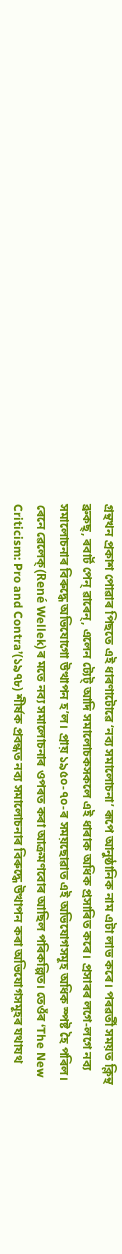গ্ৰন্থখন প্ৰকাশ পোৱাৰ পিছতে এই ধাৰণাটোৱে ‘নব্য সমালোচনা’ ৰূপে আনুষ্ঠানিক নাম এটা লাভ কৰে। পৰৱৰ্তী সময়ত ক্লিন্থ ব্ৰুকছ্, ৰবাৰ্ট পেন্ ৱাৰেন্, এলেন ট্যেট্ আদি সমালোচকসকলে এই ধাৰাক অধিক প্ৰসাৰিত কৰে। প্ৰসাৰৰ লগে-লগে নব্য সমালোচনাৰ বিৰুদ্ধে অভিযোগো উত্থাপন হ’ল। প্ৰায় ১৯৫০-৭০-ৰ সময়ছোৱাত এই অভিযোগসমূহ অধিক স্পষ্ট হৈ পৰিল। ৰেনে ৱেলেক্(René Wellek)ৰ মতে নব্য সমালোচনাৰ ওপৰত কৰা আক্ৰমণবোৰ আছিল পৰিকল্পিত। তেওঁৰ ‘The New Criticism: Pro and Contra’(১৯৭৮) শীৰ্ষক প্ৰবন্ধত নব্য সমালোচনাৰ বিৰুদ্ধে উত্থাপন কৰা অভিযোগসমূহৰ যথাযথ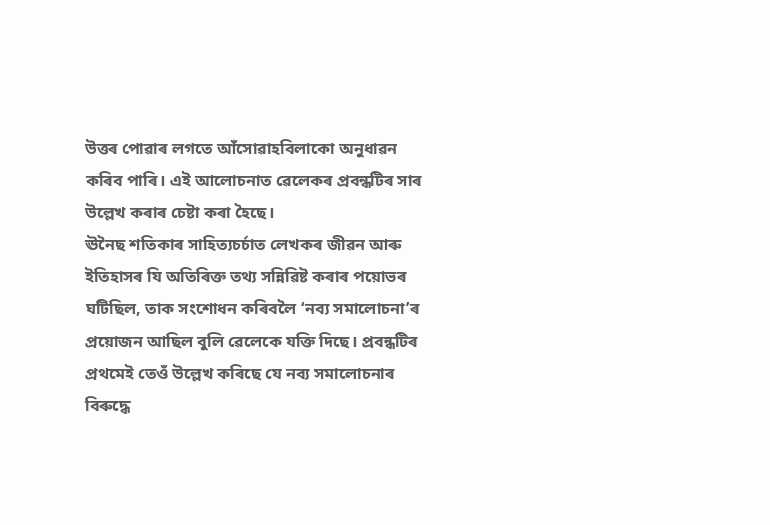উত্তৰ পোৱাৰ লগতে আঁসোৱাহবিলাকো অনুধাৱন কৰিব পাৰি। এই আলোচনাত ৱেলেকৰ প্ৰবন্ধটিৰ সাৰ উল্লেখ কৰাৰ চেষ্টা কৰা হৈছে।
ঊনৈছ শতিকাৰ সাহিত্যচৰ্চাত লেখকৰ জীৱন আৰু ইতিহাসৰ যি অতিৰিক্ত তথ্য সন্নিৱিষ্ট কৰাৰ পয়োভৰ ঘটিছিল, তাক সংশোধন কৰিবলৈ ‘নব্য সমালোচনা’ৰ প্ৰয়োজন আছিল বুলি ৱেলেকে যক্তি দিছে। প্ৰবন্ধটিৰ প্ৰথমেই তেওঁ উল্লেখ কৰিছে যে নব্য সমালোচনাৰ বিৰুদ্ধে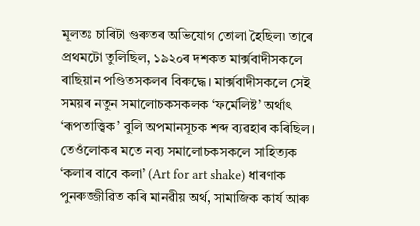মূলতঃ চাৰিটা গুৰুতৰ অভিযোগ তোলা হৈছিল৷ তাৰে প্ৰথমটো তুলিছিল, ১৯২০ৰ দশকত মাৰ্ক্সবাদীসকলে ৰাছিয়ান পণ্ডিতসকলৰ বিৰুদ্ধে। মাৰ্ক্সবাদীসকলে সেই সময়ৰ নতুন সমালোচকসকলক ‘ফৰ্মেলিষ্ট’ অৰ্থাৎ ‘ৰূপতাত্ত্বিক’ বুলি অপমানসূচক শব্দ ব্যৱহাৰ কৰিছিল। তেওঁলোকৰ মতে নব্য সমালোচকসকলে সাহিত্যক ‘কলাৰ বাবে কলা’ (Art for art shake) ধাৰণাক পুনৰুজ্জীৱিত কৰি মানৱীয় অৰ্থ, সামাজিক কাৰ্য আৰু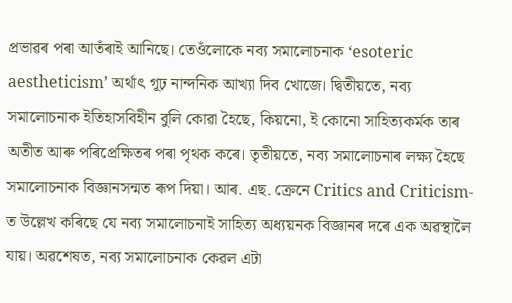প্ৰভাৱৰ পৰা আতঁৰাই আনিছে। তেওঁলোকে নব্য সমালোচনাক ‘esoteric aestheticism’ অৰ্থাৎ গূঢ় নান্দনিক আখ্যা দিব খোজে। দ্বিতীয়তে, নব্য সমালোচনাক ইতিহাসবিহীন বুলি কোৱা হৈছে, কিয়নো, ই কোনো সাহিত্যকৰ্মক তাৰ অতীত আৰু পৰিপ্ৰেক্ষিতৰ পৰা পৃথক কৰে। তৃতীয়তে, নব্য সমালোচনাৰ লক্ষ্য হৈছে সমালোচনাক বিজ্ঞানসন্মত ৰূপ দিয়া। আৰ. এছ. ক্ৰেনে Critics and Criticism-ত উল্লেখ কৰিছে যে নব্য সমালোচনাই সাহিত্য অধ্যয়নক বিজ্ঞানৰ দৰে এক অৱস্থালৈ যায়। অৱশেষত, নব্য সমালোচনাক কেৱল এটা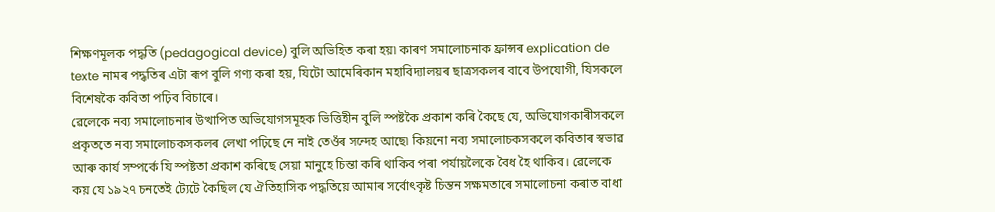শিক্ষণমূলক পদ্ধতি (pedagogical device) বুলি অভিহিত কৰা হয়৷ কাৰণ সমালোচনাক ফ্ৰান্সৰ explication de texte নামৰ পদ্ধতিৰ এটা ৰূপ বুলি গণ্য কৰা হয়, যিটো আমেৰিকান মহাবিদ্যালয়ৰ ছাত্ৰসকলৰ বাবে উপযোগী, যিসকলে বিশেষকৈ কবিতা পঢ়িব বিচাৰে।
ৱেলেকে নব্য সমালোচনাৰ উত্থাপিত অভিযোগসমূহক ভিত্তিহীন বুলি স্পষ্টকৈ প্ৰকাশ কৰি কৈছে যে, অভিযোগকাৰীসকলে প্ৰকৃততে নব্য সমালোচকসকলৰ লেখা পঢ়িছে নে নাই তেওঁৰ সন্দেহ আছে৷ কিয়নো নব্য সমালোচকসকলে কবিতাৰ স্বভাৱ আৰু কাৰ্য সম্পৰ্কে যি স্পষ্টতা প্ৰকাশ কৰিছে সেয়া মানুহে চিন্তা কৰি থাকিব পৰা পৰ্যায়লৈকে বৈধ হৈ থাকিব। ৱেলেকে কয় যে ১৯২৭ চনতেই ট্যেটে কৈছিল যে ঐতিহাসিক পদ্ধতিয়ে আমাৰ সৰ্বোৎকৃষ্ট চিন্তন সক্ষমতাৰে সমালোচনা কৰাত বাধা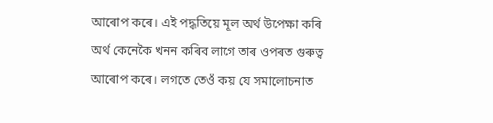আৰোপ কৰে। এই পদ্ধতিয়ে মূল অৰ্থ উপেক্ষা কৰি অৰ্থ কেনেকৈ খনন কৰিব লাগে তাৰ ওপৰত গুৰুত্ব আৰোপ কৰে। লগতে তেওঁ কয় যে সমালোচনাত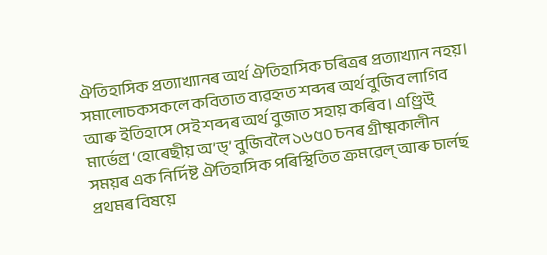ঐতিহাসিক প্ৰত্যাখ্যানৰ অৰ্থ ঐতিহাসিক চৰিত্ৰৰ প্ৰত্যাখ্যান নহয়। সমালোচকসকলে কবিতাত ব্যৱহৃত শব্দৰ অৰ্থ বুজিব লাগিব আৰু ইতিহাসে সেই শব্দৰ অৰ্থ বুজাত সহায় কৰিব। এণ্ড্ৰিউ্ মাৰ্ভেল্ৰ ‘হোৰেছীয় অ’ড্’ বুজিবলৈ ১৬৫০ চনৰ গ্ৰীষ্মকালীন সময়ৰ এক নিৰ্দিষ্ট ঐতিহাসিক পৰিস্থিতিত ক্ৰমৱেল্ আৰু চাৰ্লছ প্ৰথমৰ বিষয়ে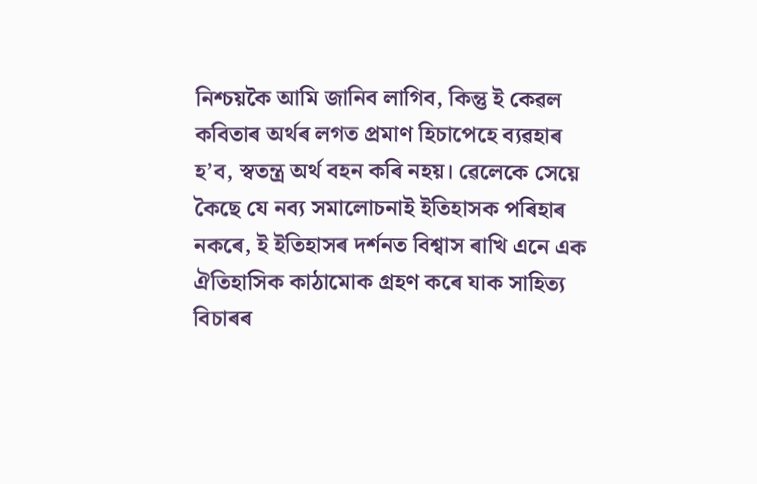নিশ্চয়কৈ আমি জানিব লাগিব, কিন্তু ই কেৱল কবিতাৰ অৰ্থৰ লগত প্ৰমাণ হিচাপেহে ব্যৱহাৰ হ’ব, স্বতন্ত্ৰ অৰ্থ বহন কৰি নহয়। ৱেলেকে সেয়ে কৈছে যে নব্য সমালোচনাই ইতিহাসক পৰিহাৰ নকৰে, ই ইতিহাসৰ দৰ্শনত বিশ্বাস ৰাখি এনে এক ঐতিহাসিক কাঠামোক গ্ৰহণ কৰে যাক সাহিত্য বিচাৰৰ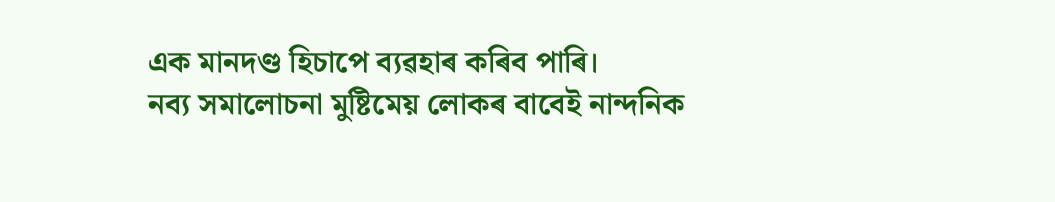এক মানদণ্ড হিচাপে ব্যৱহাৰ কৰিব পাৰি।
নব্য সমালোচনা মুষ্টিমেয় লোকৰ বাবেই নান্দনিক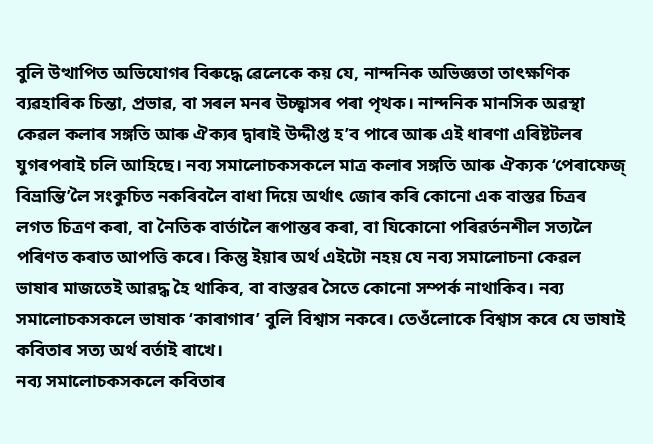বুলি উত্থাপিত অভিযোগৰ বিৰুদ্ধে ৱেলেকে কয় যে, নান্দনিক অভিজ্ঞতা তাৎক্ষণিক ব্যৱহাৰিক চিন্তা, প্ৰভাৱ, বা সৰল মনৰ উচ্ছ্বাসৰ পৰা পৃথক। নান্দনিক মানসিক অৱস্থা কেৱল কলাৰ সঙ্গতি আৰু ঐক্যৰ দ্বাৰাই উদ্দীপ্ত হ’ব পাৰে আৰু এই ধাৰণা এৰিষ্টটলৰ যুগৰপৰাই চলি আহিছে। নব্য সমালোচকসকলে মাত্ৰ কলাৰ সঙ্গতি আৰু ঐক্যক ‘পেৰাফেজ্ বিভ্ৰান্তি’লৈ সংকুচিত নকৰিবলৈ বাধা দিয়ে অৰ্থাৎ জোৰ কৰি কোনো এক বাস্তৱ চিত্ৰৰ লগত চিত্ৰণ কৰা, বা নৈতিক বাৰ্তালৈ ৰূপান্তৰ কৰা, বা যিকোনো পৰিৱৰ্তনশীল সত্যলৈ পৰিণত কৰাত আপত্তি কৰে। কিন্তু ইয়াৰ অৰ্থ এইটো নহয় যে নব্য সমালোচনা কেৱল ভাষাৰ মাজতেই আৱদ্ধ হৈ থাকিব, বা বাস্তৱৰ সৈতে কোনো সম্পৰ্ক নাথাকিব। নব্য সমালোচকসকলে ভাষাক ‘কাৰাগাৰ’ বুলি বিশ্বাস নকৰে। তেওঁলোকে বিশ্বাস কৰে যে ভাষাই কবিতাৰ সত্য অৰ্থ বৰ্তাই ৰাখে।
নব্য সমালোচকসকলে কবিতাৰ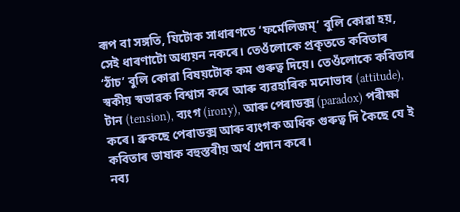ৰূপ বা সঙ্গতি, যিটোক সাধাৰণতে ‘ফৰ্মেলিজম্’ বুলি কোৱা হয়, সেই ধাৰণাটো অধ্যয়ন নকৰে। তেওঁলোকে প্ৰকৃততে কবিতাৰ ‘ঠাঁচ’ বুলি কোৱা বিষয়টোক কম গুৰুত্ব দিয়ে। তেওঁলোকে কবিতাৰ স্বকীয় স্বভাৱক বিশ্বাস কৰে আৰু ব্যৱহাৰিক মনোভাব (attitude), টান (tension), ব্যংগ (irony), আৰু পেৰাডক্স (paradox) পৰীক্ষা কৰে। ব্ৰুকছে পেৰাডক্স আৰু ব্যংগক অধিক গুৰুত্ব দি কৈছে যে ই কবিতাৰ ভাষাক বহুস্তৰীয় অৰ্থ প্ৰদান কৰে।
নব্য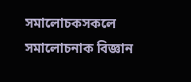সমালোচকসকলে সমালোচনাক বিজ্ঞান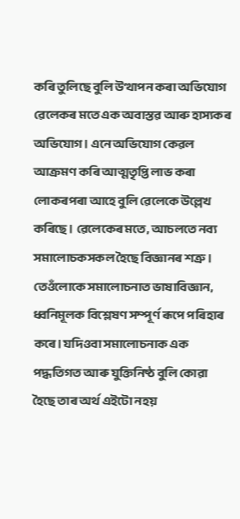কৰি তুলিছে বুলি উত্থাপন কৰা অভিযোগ ৱেলেকৰ মতে এক অবাস্তৱ আৰু হাস্যকৰ অভিযোগ। এনে অভিযোগ কেৱল আক্ৰমণ কৰি আত্মতৃপ্তি লাভ কৰা লোকৰপৰা আহে বুলি ৱেলেকে উল্লেখ কৰিছে। ৱেলেকেৰ মতে, আচলতে নব্য সমালোচকসকল হৈছে বিজ্ঞানৰ শত্ৰু। তেওঁলোকে সমালোচনাত ভাষাবিজ্ঞান, ধ্বনিমূলক বিশ্লেষণ সম্পূৰ্ণ ৰূপে পৰিহাৰ কৰে। যদিওবা সমালোচনাক এক পদ্ধতিগত আৰু যুক্তিনিষ্ঠ বুলি কোৱা হৈছে তাৰ অৰ্থ এইটো নহয়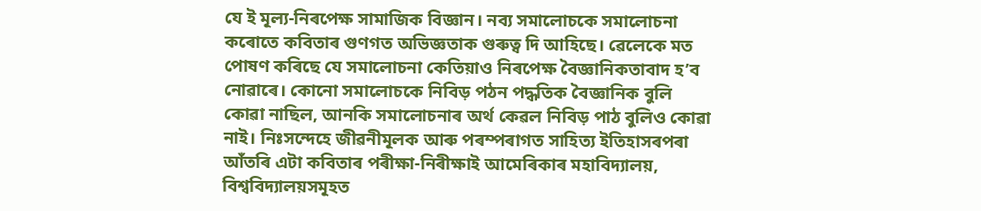যে ই মূল্য-নিৰপেক্ষ সামাজিক বিজ্ঞান। নব্য সমালোচকে সমালোচনা কৰোতে কবিতাৰ গুণগত অভিজ্ঞতাক গুৰুত্ব দি আহিছে। ৱেলেকে মত পোষণ কৰিছে যে সমালোচনা কেতিয়াও নিৰপেক্ষ বৈজ্ঞানিকতাবাদ হ’ব নোৱাৰে। কোনো সমালোচকে নিবিড় পঠন পদ্ধতিক বৈজ্ঞানিক বুলি কোৱা নাছিল, আনকি সমালোচনাৰ অৰ্থ কেৱল নিবিড় পাঠ বুলিও কোৱা নাই। নিঃসন্দেহে জীৱনীমূলক আৰু পৰম্পৰাগত সাহিত্য ইতিহাসৰপৰা আঁতৰি এটা কবিতাৰ পৰীক্ষা-নিৰীক্ষাই আমেৰিকাৰ মহাবিদ্যালয়, বিশ্ববিদ্যালয়সমূহত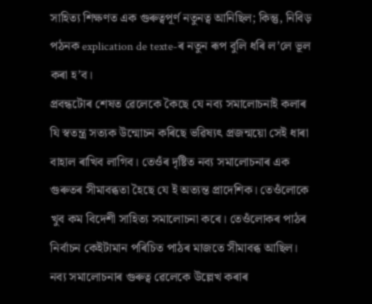সাহিত্য শিক্ষণত এক গুৰুত্বপূৰ্ণ নতুনত্ব আনিছিল; কিন্তু, নিবিড় পঠনক explication de texte-ৰ নতুন ৰূপ বুলি ধৰি ল’লে ভূল কৰা হ’ব।
প্ৰবন্ধটোৰ শেষত ৱেলেকে কৈছে যে নব্য সমালোচনাই কলাৰ যি স্বতন্ত্ৰ সত্যক উন্মোচন কৰিছে ভৱিষ্যৎ প্ৰজন্ময়ো সেই ধাৰা বাহাল ৰাখিব লাগিব। তেওঁৰ দৃষ্টিত নব্য সমালোচনাৰ এক গুৰুতৰ সীমাবব্ধতা হৈছে যে ই অত্যন্ত প্ৰাদেশিক। তেওঁলোকে খুব কম বিদেশী সাহিত্য সমালোচনা কৰে। তেওঁলোকৰ পাঠৰ নিৰ্বাচন কেইটামান পৰিচিত পাঠৰ মাজতে সীমাবব্ধ আছিল।
নব্য সমালোচনাৰ গুৰুত্ব ৱেলেকে উল্লেখ কৰাৰ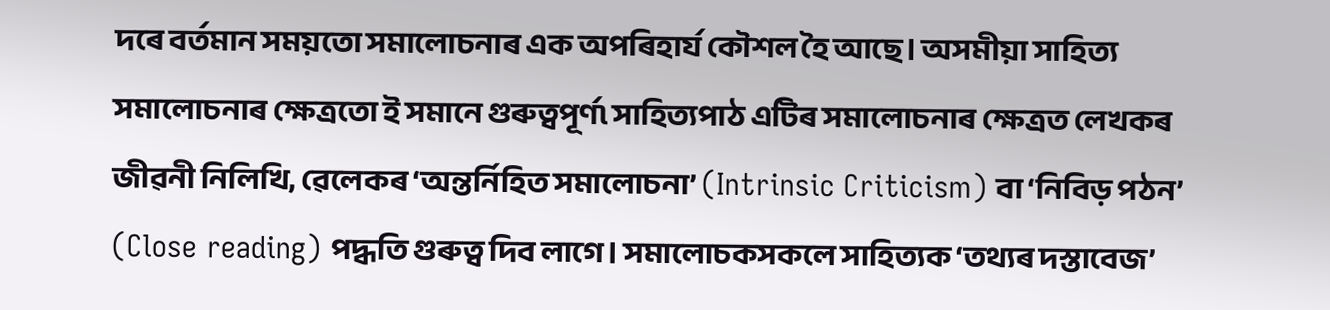দৰে বৰ্তমান সময়তো সমালোচনাৰ এক অপৰিহাৰ্য কৌশল হৈ আছে। অসমীয়া সাহিত্য সমালোচনাৰ ক্ষেত্ৰতো ই সমানে গুৰুত্বপূৰ্ণ৷ সাহিত্যপাঠ এটিৰ সমালোচনাৰ ক্ষেত্ৰত লেখকৰ জীৱনী নিলিখি, ৱেলেকৰ ‘অন্তৰ্নিহিত সমালোচনা’ (Intrinsic Criticism) বা ‘নিবিড় পঠন’ (Close reading) পদ্ধতি গুৰুত্ব দিব লাগে। সমালোচকসকলে সাহিত্যক ‘তথ্যৰ দস্তাবেজ’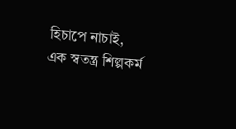হিচাপে নাচাই, এক স্বতন্ত্ৰ শিল্পকৰ্ম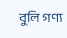বুলি গণ্য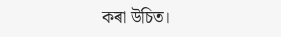কৰা উচিত।